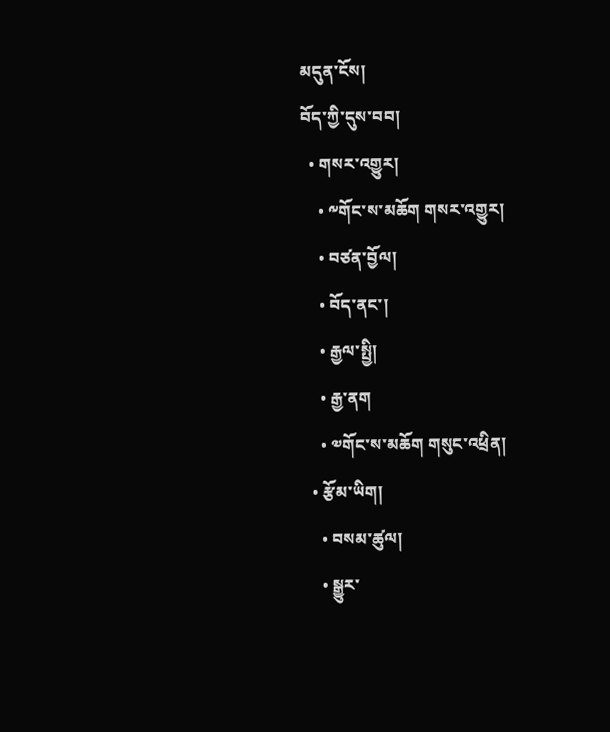མདུན་ངོས།
བོད་ཀྱི་དུས་བབ།
  • གསར་འགྱུར།
    • ༸གོང་ས་མཆོག གསར་འགྱུར།
    • བཙན་བྱོལ།
    • བོད་ནང་།
    • རྒྱལ་སྤྱི།
    • རྒྱ་ནག
    • ༧གོང་ས་མཆོག གསུང་འཕྲིན།
  • རྩོམ་ཡིག།
    • བསམ་ཚུལ།
    • སྒྱུར་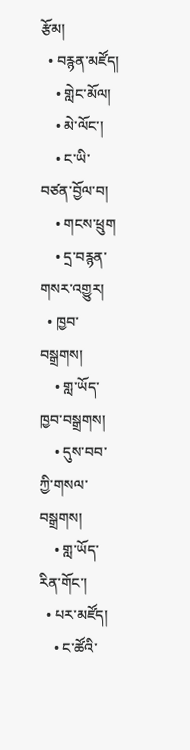རྩོམ།
  • བརྙན་མཛོད།
    • གླེང་མོལ།
    • མེ་ལོང་།
    • ང་ཡི་བཙན་བྱོལ་བ།
    • གངས་ཕྲུག
    • དྲ་བརྙན་གསར་འགྱུར།
  • ཁྱབ་བསྒྲགས།
    • གླ་ཡོད་ཁྱབ་བསྒྲགས།
    • དུས་བབ་ཀྱི་གསལ་བསྒྲགས།
    • གླ་ཡོད་རིན་གོང་།
  • པར་མཛོད།
    • ང་ཚོའི་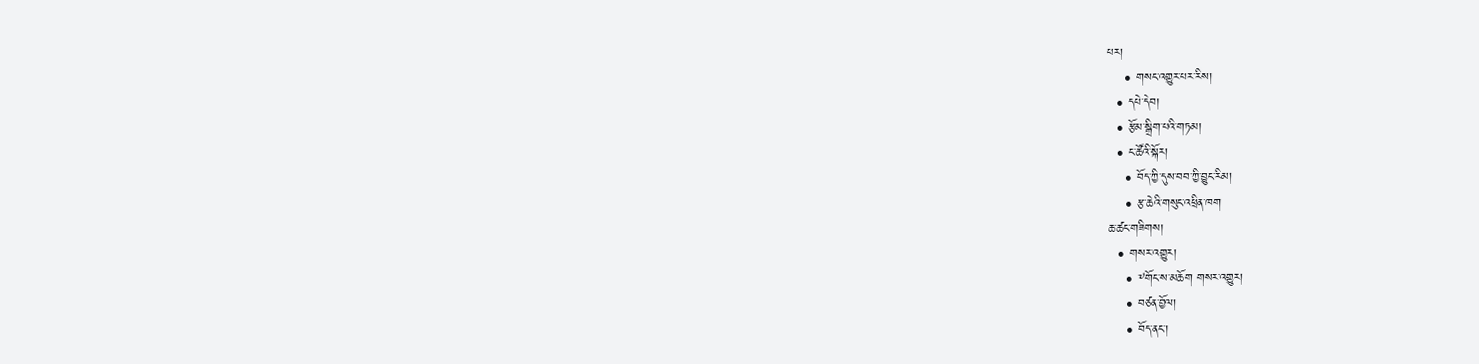པར།
    • གསང་འགྱུར་པར་རིས།
  • དཔེ་དེབ།
  • རྩོམ་སྒྲིག་པའི་གཏམ།
  • ང་ཚོའི་སྐོར།
    • བོད་ཀྱི་དུས་བབ་ཀྱི་བྱུང་རིམ།
    • རྩ་ཆེའི་གསུང་འཕྲིན་ཁག
ཆ་ཚང་གཟིགས།
  • གསར་འགྱུར།
    • ༸གོང་ས་མཆོག གསར་འགྱུར།
    • བཙན་བྱོལ།
    • བོད་ནང་།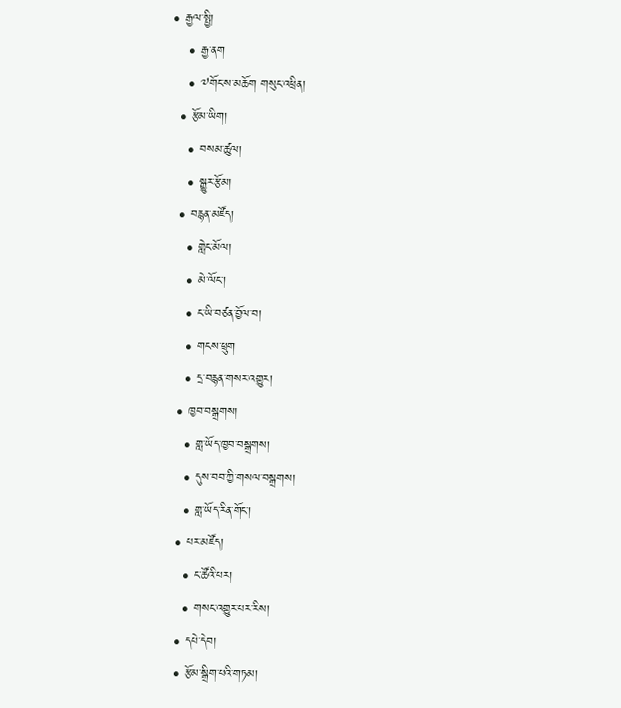• རྒྱལ་སྤྱི།
    • རྒྱ་ནག
    • ༧གོང་ས་མཆོག གསུང་འཕྲིན།
  • རྩོམ་ཡིག།
    • བསམ་ཚུལ།
    • སྒྱུར་རྩོམ།
  • བརྙན་མཛོད།
    • གླེང་མོལ།
    • མེ་ལོང་།
    • ང་ཡི་བཙན་བྱོལ་བ།
    • གངས་ཕྲུག
    • དྲ་བརྙན་གསར་འགྱུར།
  • ཁྱབ་བསྒྲགས།
    • གླ་ཡོད་ཁྱབ་བསྒྲགས།
    • དུས་བབ་ཀྱི་གསལ་བསྒྲགས།
    • གླ་ཡོད་རིན་གོང་།
  • པར་མཛོད།
    • ང་ཚོའི་པར།
    • གསང་འགྱུར་པར་རིས།
  • དཔེ་དེབ།
  • རྩོམ་སྒྲིག་པའི་གཏམ།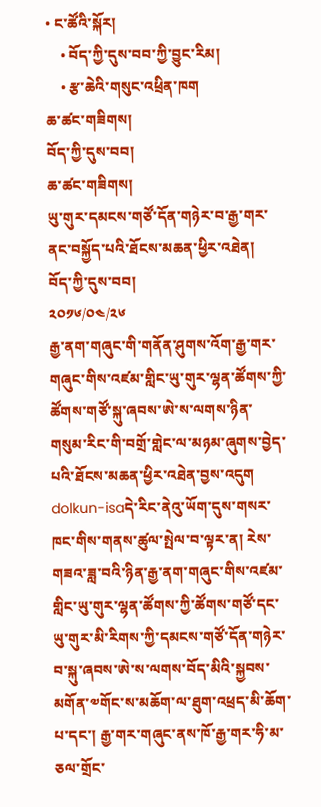• ང་ཚོའི་སྐོར།
    • བོད་ཀྱི་དུས་བབ་ཀྱི་བྱུང་རིམ།
    • རྩ་ཆེའི་གསུང་འཕྲིན་ཁག
ཆ་ཚང་གཟིགས།
བོད་ཀྱི་དུས་བབ།
ཆ་ཚང་གཟིགས།
ཡུ་གུར་དམངས་གཙོ་དོན་གཉེར་བ་རྒྱ་གར་ནང་བསྐྱོད་པའི་ཐོངས་མཆན་ཕྱིར་འཐེན།
བོད་ཀྱི་དུས་བབ།
༢༠༡༦/༠༤/༢༦
རྒྱ་ནག་གཞུང་གི་གནོན་ཤུགས་འོག་རྒྱ་གར་གཞུང་གིས་འཛམ་གླིང་ཡུ་གུར་ལྷན་ཚོགས་ཀྱི་ཚོགས་གཙོ་སྐུ་ཞབས་ཨེ་ས་ལགས་ཉིན་གསུམ་རིང་གི་བགྲོ་གླེང་ལ་མཉམ་ཞུགས་བྱེད་པའི་ཐོངས་མཆན་ཕྱིར་འཐེན་བྱས་འདུག
dolkun-isaདེ་རིང་ནེའུ་ཡོག་དུས་གསར་ཁང་གིས་གནས་ཚུལ་སྤེལ་བ་ལྟར་ན། རེས་གཟའ་ཟླ་བའི་ཉིན་རྒྱ་ནག་གཞུང་གིས་འཛམ་གླིང་ཡུ་གུར་ལྷན་ཚོགས་ཀྱི་ཚོགས་གཙོ་དང་ཡུ་གུར་མི་རིགས་ཀྱི་དམངས་གཙོ་དོན་གཉེར་བ་སྐུ་ཞབས་ཨེ་ས་ལགས་བོད་མིའི་སྐྱབས་མགོན་༧གོང་ས་མཆོག་ལ་ཐུག་འཕྲད་མི་ཆོག་པ་དང་། རྒྱ་གར་གཞུང་ནས་ཁོ་རྒྱ་གར་ཧི་མ་ཅལ་གྲོང་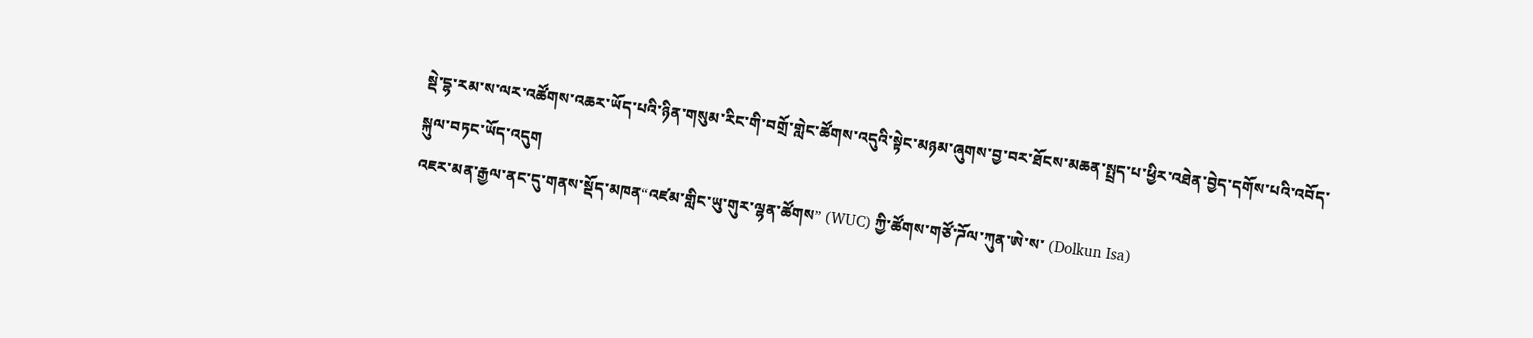སྡེ་དྷ་རམ་ས་ལར་འཚོགས་འཆར་ཡོད་པའི་ཉིན་གསུམ་རིང་གི་བགྲོ་གླེང་ཚོགས་འདུའི་སྟེང་མཉམ་ཞུགས་བྱ་བར་ཐོངས་མཆན་སྤྲད་པ་ཕྱིར་འཐེན་བྱེད་དགོས་པའི་འབོད་སྐུལ་བཏང་ཡོད་འདུག
འཇར་མན་རྒྱལ་ནང་དུ་གནས་སྡོད་མཁན“འཛམ་གླིང་ཡུ་གུར་ལྷན་ཚོགས” (WUC) ཀྱི་ཚོགས་གཙོ་ཌོལ་ཀུན་ཨེ་ས་ (Dolkun Isa)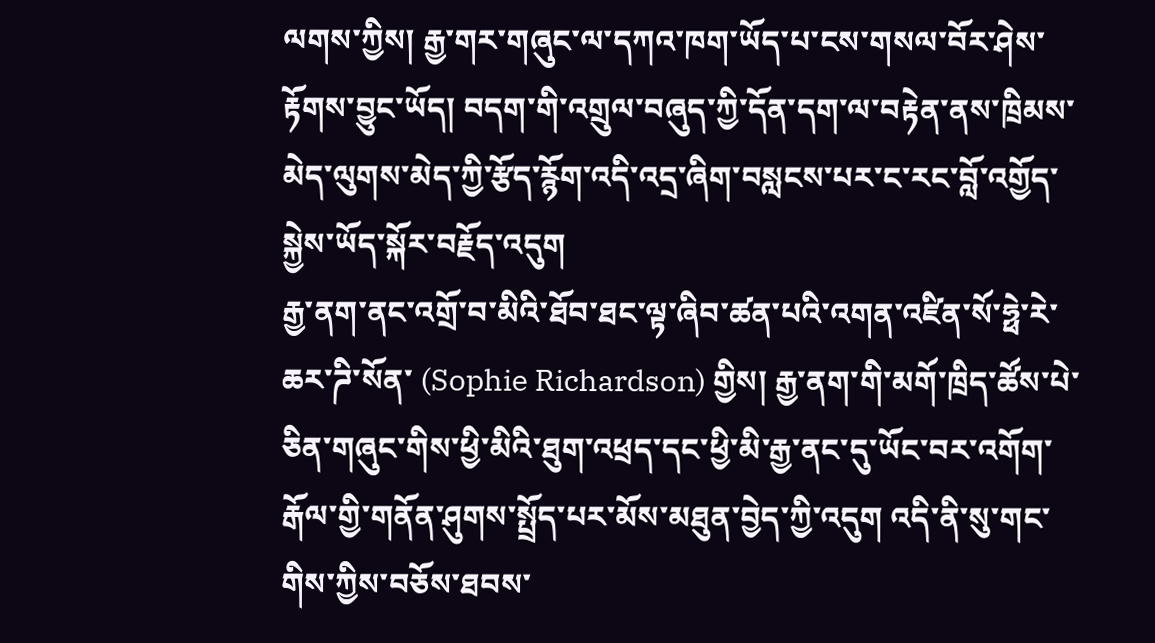ལགས་ཀྱིས། རྒྱ་གར་གཞུང་ལ་དཀའ་ཁག་ཡོད་པ་ངས་གསལ་བོར་ཤེས་རྟོགས་བྱུང་ཡོད། བདག་གི་འགྲུལ་བཞུད་ཀྱི་དོན་དག་ལ་བརྟེན་ནས་ཁྲིམས་མེད་ལུགས་མེད་ཀྱི་རྩོད་རྙོག་འདི་འདྲ་ཞིག་བསླངས་པར་ང་རང་བློ་འགྱོད་སྐྱེས་ཡོད་སྐོར་བརྗོད་འདུག
རྒྱ་ནག་ནང་འགྲོ་བ་མིའི་ཐོབ་ཐང་ལྟ་ཞིབ་ཚན་པའི་འགན་འཛིན་སོ་ཧྥེ་རེ་ཆར་ཌི་སོན་ (Sophie Richardson) གྱིས། རྒྱ་ནག་གི་མགོ་ཁྲིད་ཚོས་པེ་ཅིན་གཞུང་གིས་ཕྱི་མིའི་ཐུག་འཕྲད་དང་ཕྱི་མི་རྒྱ་ནང་དུ་ཡོང་བར་འགོག་རྒོལ་གྱི་གནོན་ཤུགས་སྤྲོད་པར་མོས་མཐུན་བྱེད་ཀྱི་འདུག འདི་ནི་སུ་གང་གིས་ཀྱིས་བཅོས་ཐབས་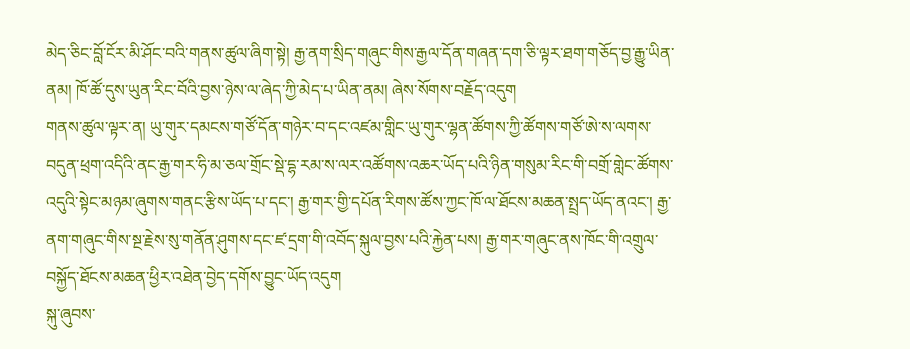མེད་ཅིང་བློ་ངོར་མི་ཤོང་བའི་གནས་ཚུལ་ཞིག་སྟེ། རྒྱ་ནག་སྲིད་གཞུང་གིས་རྒྱལ་དོན་གཞན་དག་ཅི་ལྟར་ཐག་གཅོད་བྱ་རྒྱུ་ཡིན་ནམ། ཁོ་ཚོ་དུས་ཡུན་རིང་བོའི་བྱས་ཉེས་ལ་ཞེད་ཀྱི་མེད་པ་ཡིན་ནམ། ཞེས་སོགས་བརྗོད་འདུག
གནས་ཚུལ་ལྟར་ན། ཡུ་གུར་དམངས་གཙོ་དོན་གཉེར་བ་དང་འཛམ་གླིང་ཡུ་གུར་ལྷན་ཚོགས་ཀྱི་ཚོགས་གཙོ་ཨེ་ས་ལགས་བདུན་ཕྲག་འདིའི་ནང་རྒྱ་གར་ཧི་མ་ཅལ་གྲོང་སྡེ་དྷ་རམ་ས་ལར་འཚོགས་འཆར་ཡོད་པའི་ཉིན་གསུམ་རིང་གི་བགྲོ་གླེང་ཚོགས་འདུའི་སྟེང་མཉམ་ཞུགས་གནང་རྩིས་ཡོད་པ་དང་། རྒྱ་གར་གྱི་དཔོན་རིགས་ཚོས་ཀྱང་ཁོ་ལ་ཐོངས་མཆན་སྤྲད་ཡོད་ནའང་། རྒྱ་ནག་གཞུང་གིས་སྔ་རྗེས་སུ་གནོན་ཤུགས་དང་ཛ་དྲག་གི་འབོད་སྐུལ་བྱས་པའི་རྐྱེན་པས། རྒྱ་གར་གཞུང་ནས་ཁོང་གི་འགྲུལ་བསྐྱོད་ཐོངས་མཆན་ཕྱིར་འཐེན་བྱེད་དགོས་བྱུང་ཡོད་འདུག
སྐུ་ཞུབས་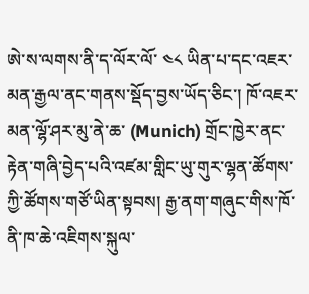ཨེ་ས་ལགས་ནི་ད་ལོར་ལོ་ ༤༨ ཡིན་པ་དང་འཇར་མན་རྒྱལ་ནང་གནས་སྡོད་བྱས་ཡོད་ཅིང་། ཁོ་འཇར་མན་ལྷོ་ཤར་མུ་ནེ་ཆ་ (Munich) གྲོང་ཁྱེར་ནང་རྟེན་གཞི་བྱེད་པའི་འཛམ་གླིང་ཡུ་གུར་ལྷན་ཚོགས་ཀྱི་ཚོགས་གཙོ་ཡིན་སྟབས། རྒྱ་ནག་གཞུང་གིས་ཁོ་ནི་ཁ་ཆེ་འཇིགས་སྐུལ་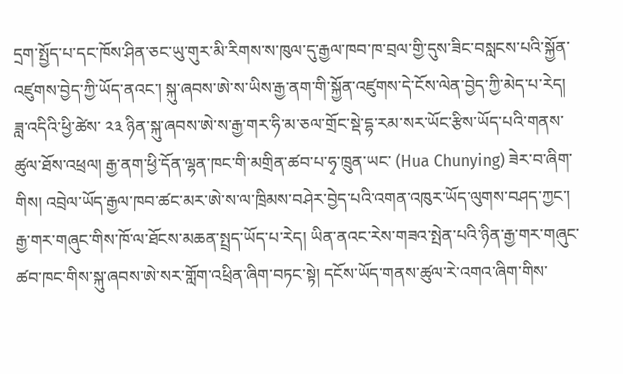དྲག་སྤྱོད་པ་དང་ཁོས་ཤིན་ཅང་ཡུ་གུར་མི་རིགས་ས་ཁུལ་དུ་རྒྱལ་ཁབ་ཁ་བྲལ་གྱི་དུས་ཟིང་བསླངས་པའི་སྐྱོན་འཛུགས་བྱེད་ཀྱི་ཡོད་ནའང་། སྐུ་ཞབས་ཨེ་ས་ཡིས་རྒྱ་ནག་གི་སྐྱོན་འཛུགས་དེ་ངོས་ལེན་བྱེད་ཀྱི་མེད་པ་རེད།
ཟླ་འདིའི་ཕྱི་ཚེས་ ༢༣ ཉིན་སྐུ་ཞབས་ཨེ་ས་རྒྱ་གར་ཧི་མ་ཅལ་གྲོང་སྡེ་དྷ་རམ་སར་ཡོང་རྩིས་ཡོད་པའི་གནས་ཚུལ་ཐོས་འཕྲལ། རྒྱ་ནག་ཕྱི་དོན་ལྷན་ཁང་གི་མགྲིན་ཚབ་པ་ཧྭ་ཁྲུན་ཡང་ (Hua Chunying) ཟེར་བ་ཞིག་གིས། འབྲེལ་ཡོད་རྒྱལ་ཁབ་ཚང་མར་ཨེ་ས་ལ་ཁྲིམས་བཤེར་བྱེད་པའི་འགན་འཁུར་ཡོད་ལུགས་བཤད་ཀྱང་། རྒྱ་གར་གཞུང་གིས་ཁོ་ལ་ཐོངས་མཆན་སྤྲད་ཡོད་པ་རེད། ཡིན་ནའང་རེས་གཟའ་སྤེན་པའི་ཉིན་རྒྱ་གར་གཞུང་ཚབ་ཁང་གིས་སྐུ་ཞབས་ཨེ་སར་གློག་འཕྲིན་ཞིག་བཏང་སྟེ། དངོས་ཡོད་གནས་ཚུལ་རེ་འགའ་ཞིག་གིས་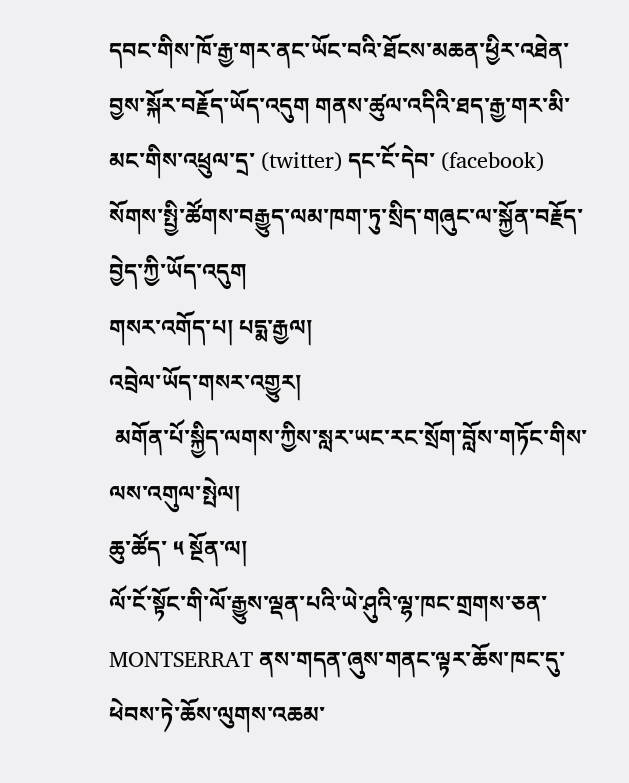དབང་གིས་ཁོ་རྒྱ་གར་ནང་ཡོང་བའི་ཐོངས་མཆན་ཕྱིར་འཐེན་བྱས་སྐོར་བརྗོད་ཡོད་འདུག གནས་ཚུལ་འདིའི་ཐད་རྒྱ་གར་མི་མང་གིས་འཕྲུལ་དྲ་ (twitter) དང་ངོ་དེབ་ (facebook) སོགས་སྤྱི་ཚོགས་བརྒྱུད་ལམ་ཁག་ཏུ་སྲིད་གཞུང་ལ་སྐྱོན་བརྗོད་བྱེད་ཀྱི་ཡོད་འདུག
གསར་འགོད་པ། པདྨ་རྒྱལ།
འབྲེལ་ཡོད་གསར་འགྱུར།
 མགོན་པོ་སྐྱིད་ལགས་ཀྱིས་སླར་ཡང་རང་སྲོག་བློས་གཏོང་གིས་ལས་འགུལ་སྤེལ།
ཆུ་ཚོད་ ༥ སྔོན་ལ།
ལོ་ངོ་སྟོང་གི་ལོ་རྒྱུས་ལྡན་པའི་ཡེ་ཤུའི་ལྷ་ཁང་གྲགས་ཅན་ MONTSERRAT ནས་གདན་ཞུས་གནང་ལྟར་ཆོས་ཁང་དུ་ཕེབས་ཏེ་ཆོས་ལུགས་འཆམ་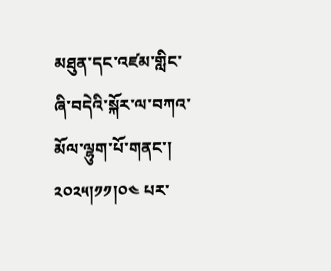མཐུན་དང་འཛམ་གླིང་ཞི་བདེའི་སྐོར་ལ་བཀའ་མོལ་ལྷུག་པོ་གནང་། ༢༠༢༥།༡༡།༠༤ པར་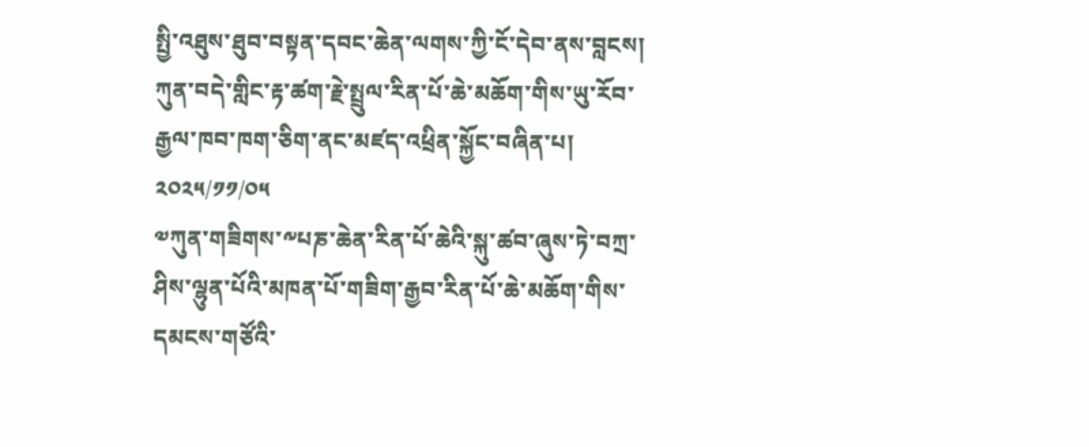སྤྱི་འཐུས་ཐུབ་བསྟན་དབང་ཆེན་ལགས་ཀྱི་ངོ་དེབ་ནས་བླངས།
ཀུན་བདེ་གླིང་རྟ་ཚག་རྗེ་སྤྲུལ་རིན་པོ་ཆེ་མཆོག་གིས་ཡུ་རོབ་རྒྱལ་ཁབ་ཁག་ཅིག་ནང་མཛད་འཕྲིན་སྐྱོང་བཞིན་པ།
༢༠༢༥/༡༡/༠༥
༧ཀུན་གཟིགས་༸པཎ་ཆེན་རིན་པོ་ཆེའི་སྐུ་ཚབ་ཞུས་ཏེ་བཀྲ་ཤིས་ལྷུན་པོའི་མཁན་པོ་གཟིག་རྒྱབ་རིན་པོ་ཆེ་མཆོག་གིས་དམངས་གཙོའི་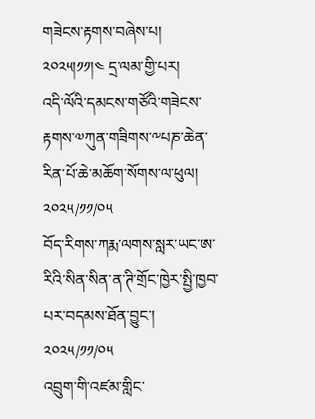གཟེངས་རྟགས་བཞེས་པ། ༢༠༢༥།༡༡།༤ དྲ་ལམ་གྱི་པར།
འདི་ལོའི་དམངས་གཙོའི་གཟེངས་རྟགས་༧ཀུན་གཟིགས་༸པཎ་ཆེན་རིན་པོ་ཆེ་མཆོག་སོགས་ལ་ཕུལ།
༢༠༢༥/༡༡/༠༥
བོད་རིགས་ཀརྨ་ལགས་སླར་ཡང་ཨ་རིའི་སིན་སིན་ན་ཊི་གྲོང་ཁྱེར་སྤྱི་ཁྱབ་པར་བདམས་ཐོན་བྱུང་།
༢༠༢༥/༡༡/༠༥
འབྲུག་གི་འཛམ་གླིང་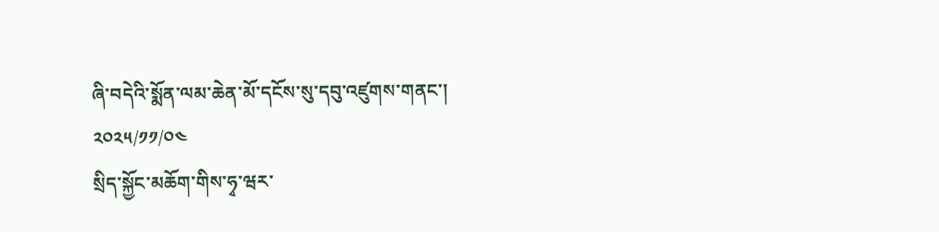ཞི་བདེའི་སྨོན་ལམ་ཆེན་མོ་དངོས་སུ་དབུ་འཛུགས་གནང་།
༢༠༢༥/༡༡/༠༤
སྲིད་སྐྱོང་མཆོག་གིས་ཧྭ་ཝར་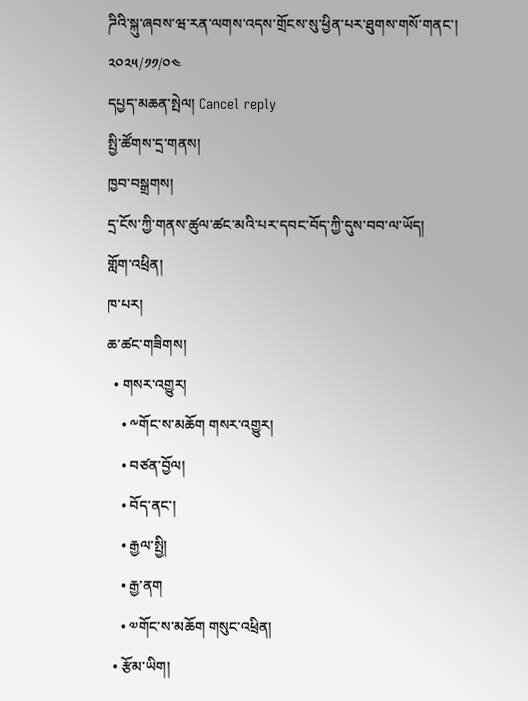ཌིའི་སྐུ་ཞབས་ཝ་རན་ལགས་འདས་གྲོངས་སུ་ཕྱིན་པར་ཐུགས་གསོ་གནང་།
༢༠༢༥/༡༡/༠༤
དཔྱད་མཆན་སྤེལ། Cancel reply
སྤྱི་ཚོགས་དྲ་གནས།
ཁྱབ་བསྒྲགས།
དྲ་ངོས་ཀྱི་གནས་ཚུལ་ཚང་མའི་པར་དབང་བོད་ཀྱི་དུས་བབ་ལ་ཡོད།
གློག་འཕྲིན།
ཁ་པར།
ཆ་ཚང་གཟིགས།
  • གསར་འགྱུར།
    • ༸གོང་ས་མཆོག གསར་འགྱུར།
    • བཙན་བྱོལ།
    • བོད་ནང་།
    • རྒྱལ་སྤྱི།
    • རྒྱ་ནག
    • ༧གོང་ས་མཆོག གསུང་འཕྲིན།
  • རྩོམ་ཡིག།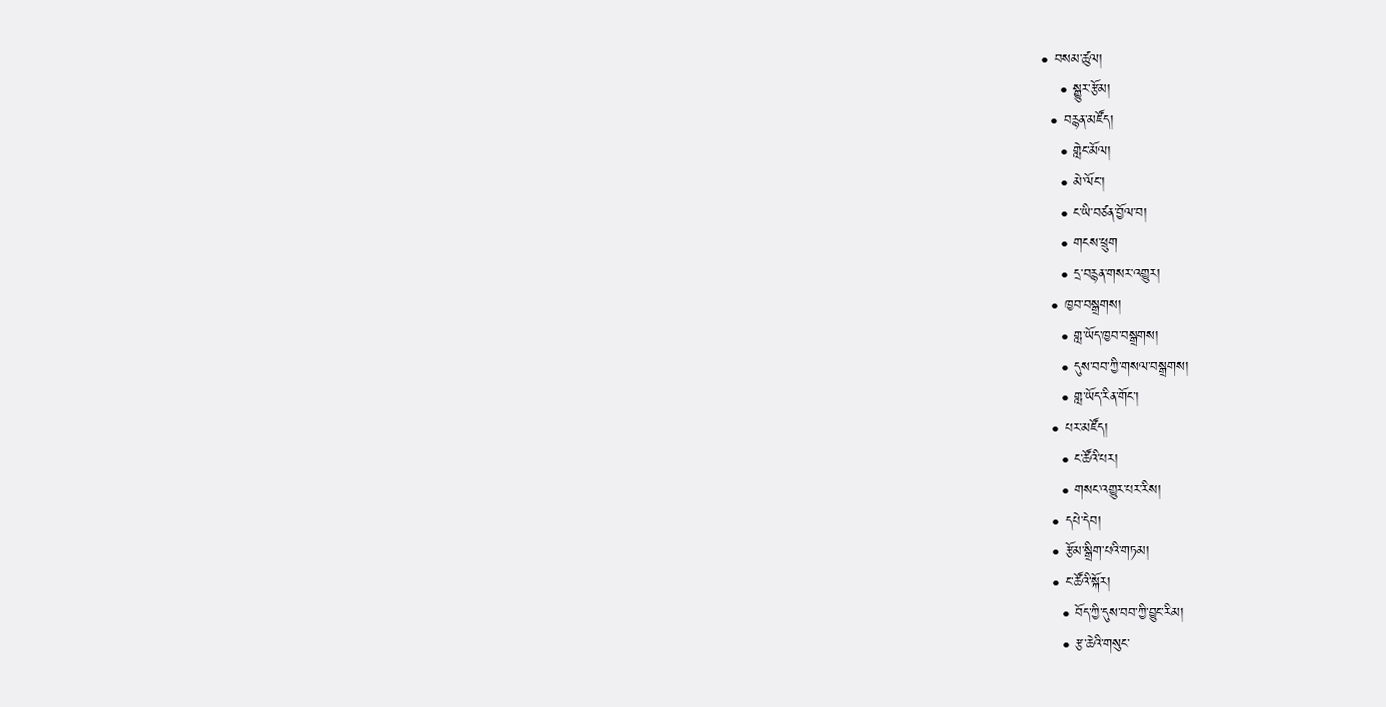• བསམ་ཚུལ།
    • སྒྱུར་རྩོམ།
  • བརྙན་མཛོད།
    • གླེང་མོལ།
    • མེ་ལོང་།
    • ང་ཡི་བཙན་བྱོལ་བ།
    • གངས་ཕྲུག
    • དྲ་བརྙན་གསར་འགྱུར།
  • ཁྱབ་བསྒྲགས།
    • གླ་ཡོད་ཁྱབ་བསྒྲགས།
    • དུས་བབ་ཀྱི་གསལ་བསྒྲགས།
    • གླ་ཡོད་རིན་གོང་།
  • པར་མཛོད།
    • ང་ཚོའི་པར།
    • གསང་འགྱུར་པར་རིས།
  • དཔེ་དེབ།
  • རྩོམ་སྒྲིག་པའི་གཏམ།
  • ང་ཚོའི་སྐོར།
    • བོད་ཀྱི་དུས་བབ་ཀྱི་བྱུང་རིམ།
    • རྩ་ཆེའི་གསུང་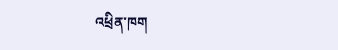འཕྲིན་ཁག